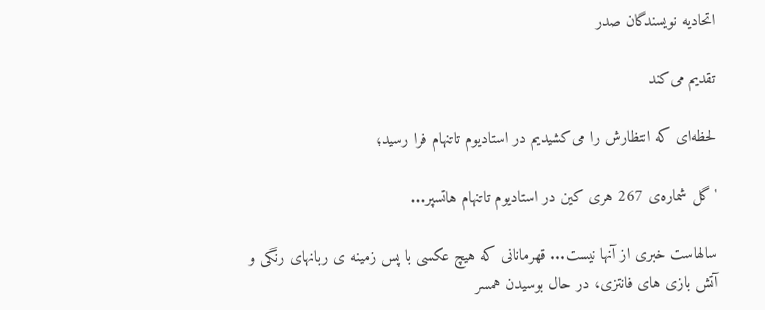اتحادیه نویسندگان صدر

تقدیم می‌کند

لحظه‌ای که انتظارش را می‌کشیدیم در استادیوم تاتنهام فرا رسید؛

'گل شماره‌ی 267 هری کین در استادیوم تاتنهام هاتسپر...

سالهاست خبری از آنها نیست... قهرمانانی که هیچ عکسی با پس زمینه ی ربانهای رنگی و آتش بازی های فانتزی، در حال بوسیدن همسر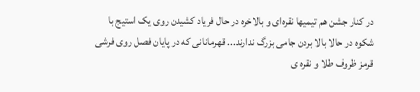در کنار جشن هم تیمیها نقره‌ای و بالاخره در حال فریاد کشیدن روی یک استیج با شکوه در حالا بالا بردن جامی بزرگ ندارند... قهرمانانی که در پایان فصل روی فرشی قرمز ظروف طلا و نقره ی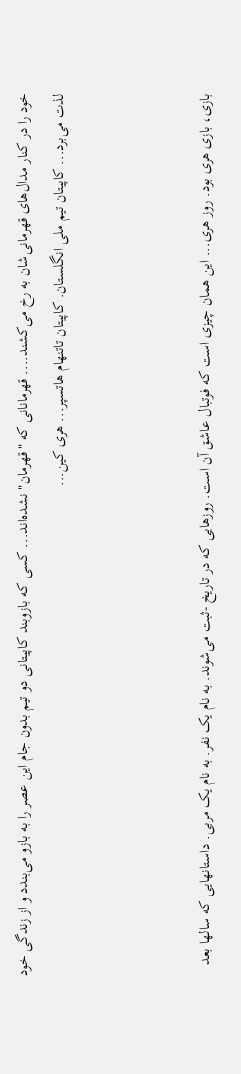خود را در کنار مدال‌های قهرمانی‌شان به رخ می‌کشند.... قهرمانانی که "قهرمان" نشده‌اند... کسی که بازوبند کاپیتانی دو تیم بدون جام این عصر را به بازو می‌بندد و از زندگی خود لذت می‌برد... کاپیتان تیم ملی انگلستان. کاپیتان تاتنهام هاتسپر... هری کین...



بازی، بازی هری بود. روز هری... این همان چیزی است که فوتبال عاشق آن است. روزهایی که در تاریخ -ثبت می‌شوند. به نام یک نفر. به نام یک مربی. داستانهایی که سالها بعد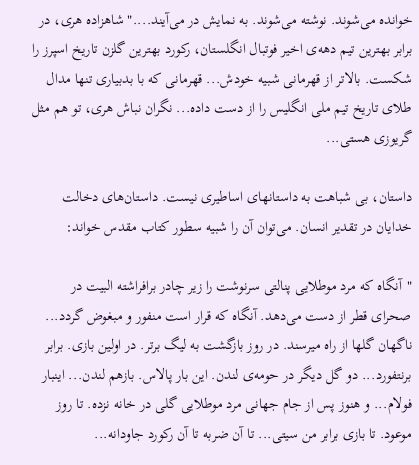خوانده می‌شوند. نوشته می‌شوند. به نمایش در می‌آیند...." شاهزاده هری، در برابر بهترین تیم دهه‌ی اخیر فوتبال انگلستان، رکورد بهترین گلزن تاریخ اسپرز را شکست. بالاتر از قهرمانی شبیه خودش... قهرمانی که با بدبیاری تنها مدال طلای تاریخ تیم ملی انگلیس را از دست داده... نگران نباش هری، تو هم مثل گریوزی هستی...

داستان، بی شباهت به داستانهای اساطیری نیست. داستان‌های دخالت خدایان در تقدیر انسان. می‌توان آن را شبیه سطور کتاب مقدس خواند:

"آنگاه که مرد موطلایی پنالتی سرنوشت را زیر چادر برافراشته البیت در صحرای قطر از دست می‌دهد. آنگاه که قرار است منفور و مبغوض گردد... ناگهان گلها از راه میرسند. در روز بازگشت به لیگ برتر. در اولین بازی. برابر برنتفورد... دو گل دیگر در حومه‌ی لندن. این بار پالاس. بازهم لندن... اینبار فولام... و هنوز پس از جام جهانی مرد موطلایی گلی در خانه نزده. تا روز موعود. تا بازی برابر من سیتی... تا آن ضربه تا آن رکورد جاودانه...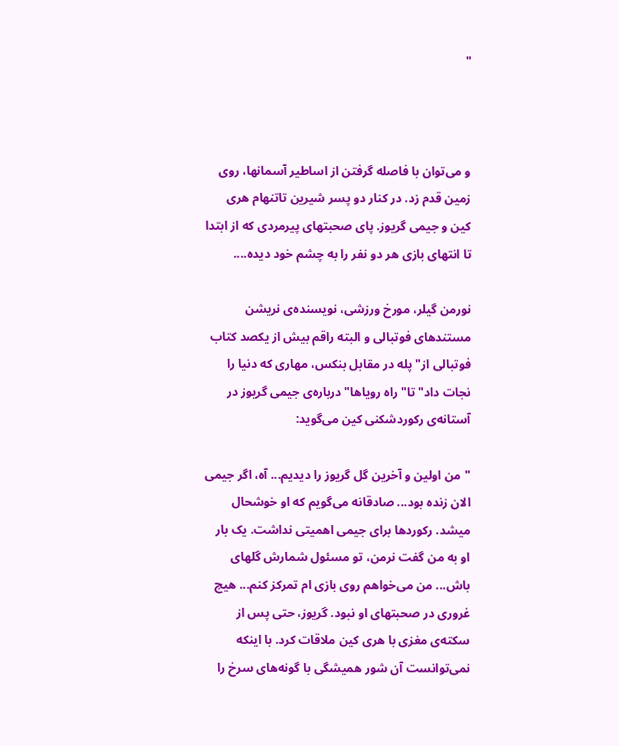"



و می‌توان با فاصله گرفتن از اساطیر آسمانها، روی زمین قدم زد. در کنار دو پسر شیرین تاتنهام هری کین و جیمی گریوز. پای صحبتهای پیرمردی که از ابتدا تا انتهای بازی هر دو نفر را به چشم خود دیده....

نورمن گیلر، مورخ ورزشی، نویسنده‌ی نریشن مستندهای فوتبالی و البته راقم بیش از یکصد کتاب فوتبالی از" پله در مقابل بنکس، مهاری که دنیا را نجات داد" تا" راه رویاها" درباره‌ی جیمی گریوز در آستانه‌ی رکوردشکنی کین می‌گوید:

"من اولین و آخرین گل گریوز را دیدیم... آه، اگر جیمی الان زنده بود... صادقانه می‌گویم که او خوشحال میشد. رکوردها برای جیمی اهمیتی نداشت. یک بار او به من گفت نرمن، تو مسئول شمارش گلهای باش... من می‌خواهم روی بازی ام تمرکز کنم... هیچ غروری در صحبتهای او نبود. گریوز، حتی پس از سکته‌ی مغزی با هری کین ملاقات کرد. با اینکه نمی‌توانست آن شور همیشگی با گونه‌های سرخ را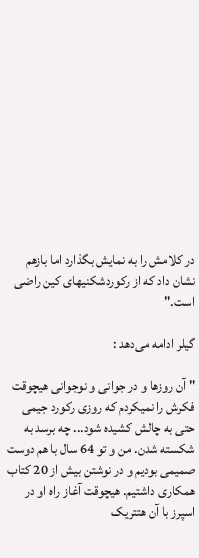در کلامش را به نمایش بگذارد اما بازهم نشان داد که از رکوردشکنیهای کین راضی است."

گیلر ادامه می‌دهد :

" آن روزها و در جوانی و نوجوانی هیچوقت فکرش را نمیکردم که روزی رکورد جیمی حتی به چالش کشیده شود... چه برسد به شکسته شدن. من و تو 64 سال با هم دوست صمیمی بودیم و در نوشتن بیش از 20 کتاب همکاری داشتیم. هیچوقت آغاز راه او در اسپرز با آن هتتریک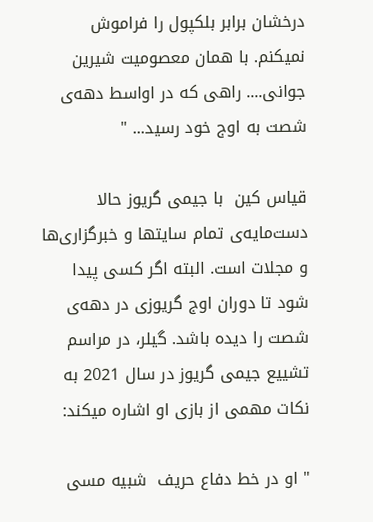درخشان برابر بلکپول را فراموش نمیکنم. با همان معصومیت شیرین جوانی.... راهی که در اواسط دهه‌ی شصت به اوج خود رسید... "

قیاس کین  با جیمی گریوز حالا دست‌مایه‌ی تمام سایتها و خبرگزاری‌ها و مجلات است. البته اگر کسی پیدا شود تا دوران اوج گریوزی در دهه‌ی شصت را دیده باشد. گیلر، در مراسم تشییع جیمی گریوز در سال 2021 به نکات مهمی از بازی او اشاره میکند:

" او در خط دفاع حریف  شبیه مسی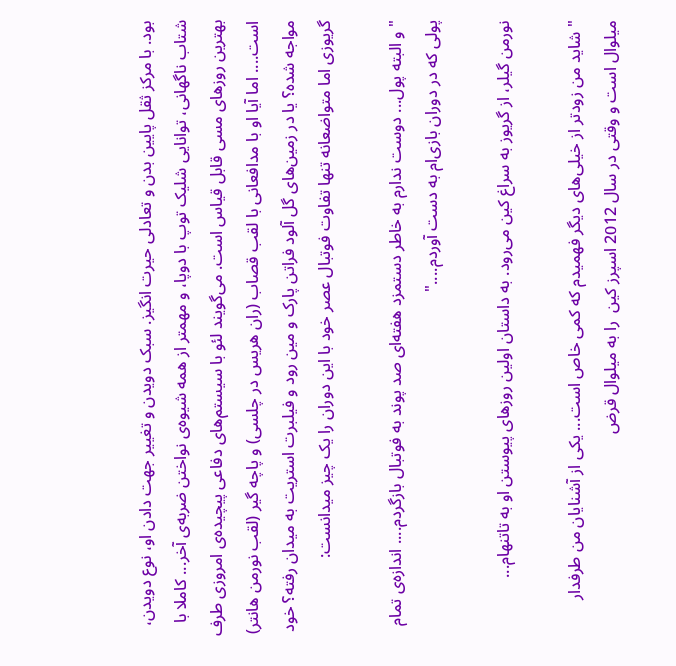بود. با مرکز ثقل پایین بدن و تعادلی حیرت انگیز. سبک دویدن و تغییر جهت دادن او، نوع دویدن، شتاب ناگهانی، توانایی شلیک توپ با دوپا، و مهمتر از همه شیوه‌ی نواختن ضربه‌ی آخر... کاملا با بهترین روزهای مسی قابل قیاس است. می‌گویند لئو با سیستم‌های دفاعی پیچیده‌ی امروزی طرف است.... اما آیا او با مدافعانی با لقب قصاب (ران هریس در چلسی) و پاچه گیر (لقب نورمن هانتر) مواجه شده؟ یا در زمین‌های گل آلود فراتن پارک و مین رود و فیلبرت استریت به میدان رفته؟ خود گریوزی اما متواضعانه تنها تفاوت فوتبال عصر خود با این دوران را یک چیز میدانست:

" و البته پول... دوست ندارم به خاطر دستمزد هفته‌ای صد پوند به فوتبال بازگردم.... اندازه‌ی تمام پولی که در دوران بازی‌ام به دست آوردم...."

نورمن گیلر، از گریوز به سراغ کین می‌رود. به داستان اولین روزهای پیوستن او به تاتنهام...

"شاید من زودتر از خیلی‌های دیگر فهمیدم که کمی خاص است... یکی از آشنایان من طرفدار میلوال است و وقتی در سال 2012 اسپرز کین  را به میلوال قرض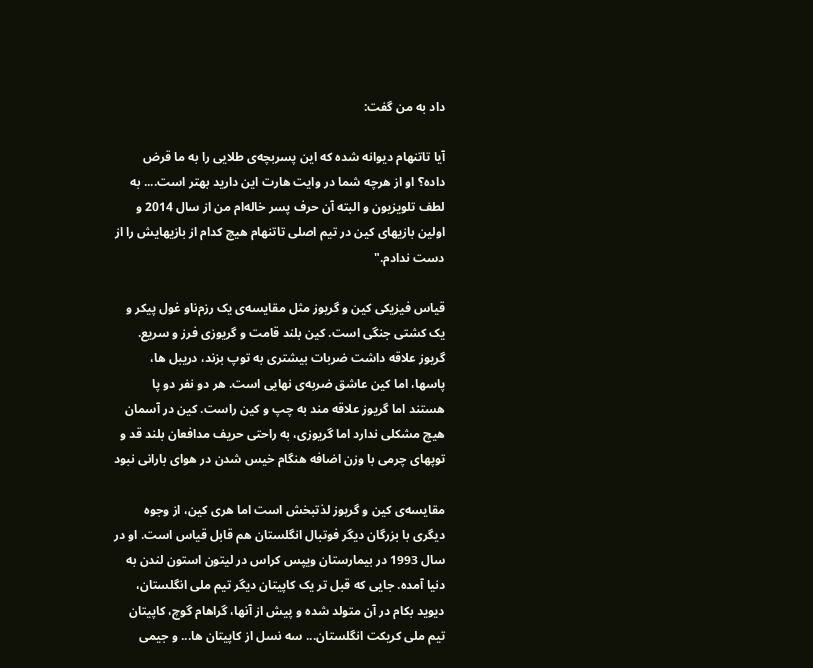داد به من گفت:

آیا تاتنهام دیوانه شده که این پسربچه‌ی طلایی را به ما قرض داده؟ او از هرچه شما در وایت هارت این دارید بهتر است.... به لطف تلویزیون و البته آن حرف پسر خاله‌ام من از سال 2014 و اولین بازیهای کین در تیم اصلی تاتنهام هیچ کدام از بازیهایش را از دست ندادم."

قیاس فیزیکی کین و گریوز مثل مقایسه‌ی یک رزم‌ناو غول پیکر و یک کشتی جنگی است. کین بلند قامت و گریوزی فرز و سریع. گریوز علاقه داشت ضربات بیشتری به توپ بزند، دریبل ها، پاسها، اما کین عاشق ضربه‌ی نهایی است. هر دو نفر دو پا هستند اما گریوز علاقه مند به چپ و کین راست. کین در آسمان هیچ مشکلی ندارد اما گریوزی، به راحتی حریف مدافعان بلند قد و توپهای چرمی با وزن اضافه هنگام خیس شدن در هوای بارانی نبود

مقایسه‌ی کین و گریوز لذتبخش است اما هری کین، از وجوه دیگری با بزرگان دیگر فوتبال انگلستان هم قابل قیاس است. او در سال 1993 در بیمارستان ویپس کراس در لیتون استون لندن به دنیا آمده. جایی که قبل تر یک کاپیتان دیگر تیم ملی انگلستان، دیوید بکام در آن متولد شده و پیش از آنها، گراهام گوچ، کاپیتان تیم ملی کریکت انگلستان... سه نسل از کاپیتان ها... و جیمی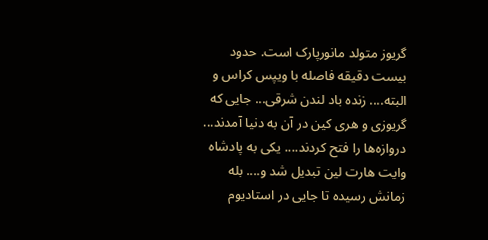گریوز متولد مانورپارک است. حدود بیست دقیقه فاصله با ویپس کراس و البته.... زنده باد لندن شرقی... جایی که گریوزی و هری کین در آن به دنیا آمدند... دروازه‌ها را فتح کردند.... یکی به پادشاه وایت هارت لین تبدیل شد و.... بله زمانش رسیده تا جایی در استادیوم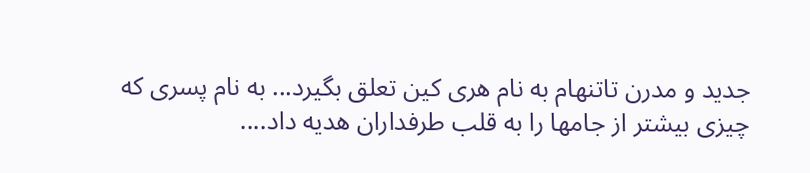جدید و مدرن تاتنهام به نام هری کین تعلق بگیرد... به نام پسری که چیزی بیشتر از جامها را به قلب طرفداران هدیه داد....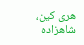هری کین، شاهزاده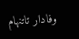وفادار تاتنهام